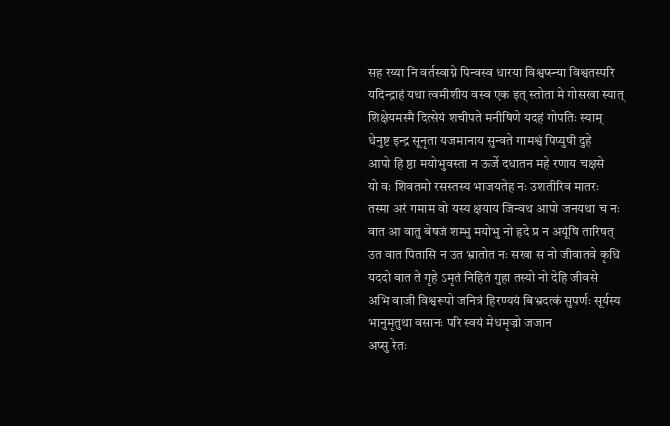सह रय्या नि वर्तस्वाग्ने पिन्वस्व धारया विश्वप्स्न्या विश्वतस्परि
यदिन्द्राहं यथा त्वमीशीय वस्व एक इत् स्तोता मे गोसखा स्यात्
शिक्षेयमस्मै दित्सेयं शचीपते मनीषिणे यदहं गोपतिः स्याम्
धेनुष्ट इन्द्र सूनृता यजमानाय सुन्वते गामश्वं पिप्युषी दुहे
आपो हि ष्ठा मयोभुवस्ता न ऊर्जे दधातन महे रणाय चक्षसे
यो वः शिवतमो रसस्तस्य भाजयतेह नः उशतीरिव मातरः
तस्मा अरं गमाम वो यस्य क्षयाय जिन्वथ आपो जनयथा च नः
वात आ वातु बेषजं शम्भु मयोभु नो हृदे प्र न अयूंषि तारिषत्
उत वात पितासि न उत भ्रातोत नः सखा स नो जीवातवे कृधि
यददो वात ते गृहे ऽमृतं निहितं गुहा तस्यो नो देहि जीवसे
अभि वाजी विश्वरूपो जनित्रं हिरण्ययं बिभ्रदत्कं सुपर्णः सूर्यस्य भानुमृतुथा वसानः परि स्वयं मेधमृज्रो जजान
अप्सु रेतः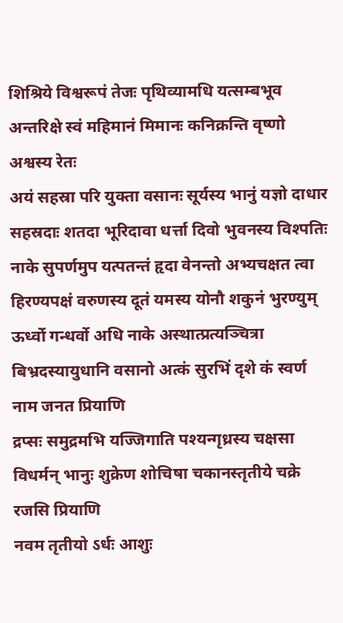शिश्रिये विश्वरूपं तेजः पृथिव्यामधि यत्सम्बभूव अन्तरिक्षे स्वं महिमानं मिमानः कनिक्रन्ति वृष्णो अश्वस्य रेतः
अयं सहस्रा परि युक्ता वसानः सूर्यस्य भानुं यज्ञो दाधार सहस्रदाः शतदा भूरिदावा धर्त्ता दिवो भुवनस्य विश्पतिः
नाके सुपर्णमुप यत्पतन्तं हृदा वेनन्तो अभ्यचक्षत त्वा हिरण्यपक्षं वरुणस्य दूतं यमस्य योनौ शकुनं भुरण्युम्
ऊर्ध्वो गन्धर्वो अधि नाके अस्थात्प्रत्यञ्चित्रा बिभ्रदस्यायुधानि वसानो अत्कं सुरभिं दृशे कं स्वर्ण नाम जनत प्रियाणि
द्रप्सः समुद्रमभि यज्जिगाति पश्यन्गृध्रस्य चक्षसा विधर्मन् भानुः शुक्रेण शोचिषा चकानस्तृतीये चक्रे रजसि प्रियाणि
नवम तृतीयो ऽर्धः आशुः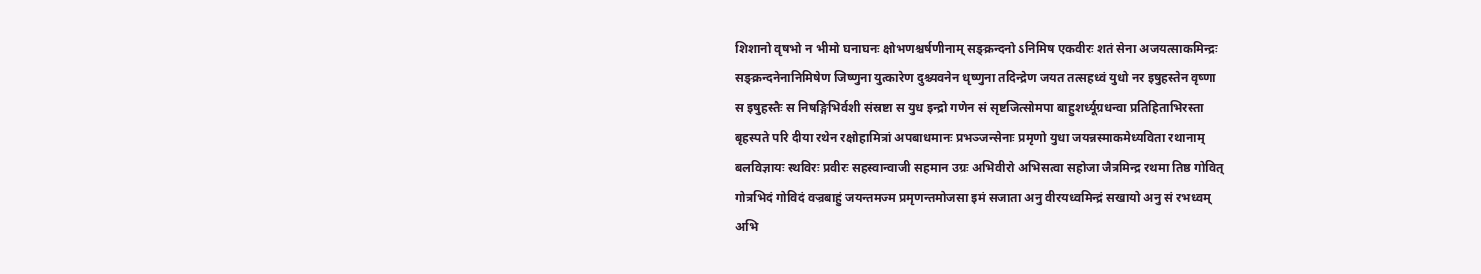शिशानो वृषभो न भीमो घनाघनः क्षोभणश्चर्षणीनाम् सङ्क्रन्दनो ऽनिमिष एकवीरः शतं सेना अजयत्साकमिन्द्रः
सङ्क्रन्दनेनानिमिषेण जिष्णुना युत्कारेण दुश्च्यवनेन धृष्णुना तदिन्द्रेण जयत तत्सहध्वं युधो नर इषुहस्तेन वृष्णा
स इषुहस्तैः स निषङ्गिभिर्वशी संस्रष्टा स युध इन्द्रो गणेन सं सृष्टजित्सोमपा बाहुशर्ध्यूग्रधन्वा प्रतिहिताभिरस्ता
बृहस्पते परि दीया रथेन रक्षोहामित्रां अपबाधमानः प्रभञ्जन्सेनाः प्रमृणो युधा जयन्नस्माकमेध्यविता रथानाम्
बलविज्ञायः स्थविरः प्रवीरः सहस्वान्वाजी सहमान उग्रः अभिवीरो अभिसत्वा सहोजा जैत्रमिन्द्र रथमा तिष्ठ गोवित्
गोत्रभिदं गोविदं वज्रबाहुं जयन्तमज्म प्रमृणन्तमोजसा इमं सजाता अनु वीरयध्वमिन्द्रं सखायो अनु सं रभध्वम्
अभि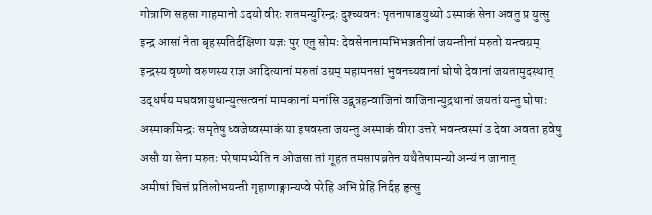गोत्राणि सहसा गाहमानो ऽदयो वीरः शतमन्युरिन्द्रः दुश्च्यवनः पृतनाषाडयुध्यो ऽस्माकं सेना अवतु प्र युत्सु
इन्द्र आसां नेता बृहस्पतिर्दक्षिणा यज्ञः पुर एतु सोमः देवसेनानामभिभञ्जतीनां जयन्तीनां मरुतो यन्त्वग्रम्
इन्द्रस्य वृष्णो वरुणस्य राज्ञ आदित्यानां मरुतां उग्रम् महामनसां भुवनच्यवानां घोषो देवानां जयतामुदस्थात्
उद्धर्षय मघवन्नायुधान्युत्सत्वनां मामकानां मनांसि उद्वृत्रहन्वाजिनां वाजिनान्युद्रथानां जयतां यन्तु घोषाः
अस्माकमिन्द्रः समृतेषु ध्वजेष्वस्माकं या इषवस्ता जयन्तु अस्माकं वीरा उत्तरे भवन्त्वस्मां उ देवा अवता हवेषु
असौ या सेना मरुतः परेषामभ्येति न ओजसा तां गूहत तमसापव्रतेन यथैतेषामन्यो अन्यं न जानात्
अमीषां चित्तं प्रतिलोभयन्ती गृहाणाङ्गान्यप्वे परेहि अभि प्रेहि निर्दह हृत्सु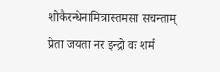शोकैरन्धेनामित्रास्तमसा सचन्ताम्
प्रेता जयता नर इन्द्रो वः शर्म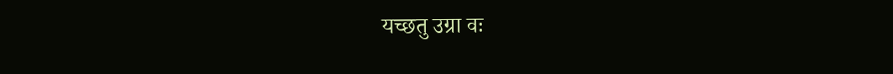यच्छतु उग्रा वः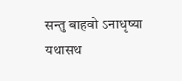सन्तु बाहवो ऽनाधृष्या यथासथ